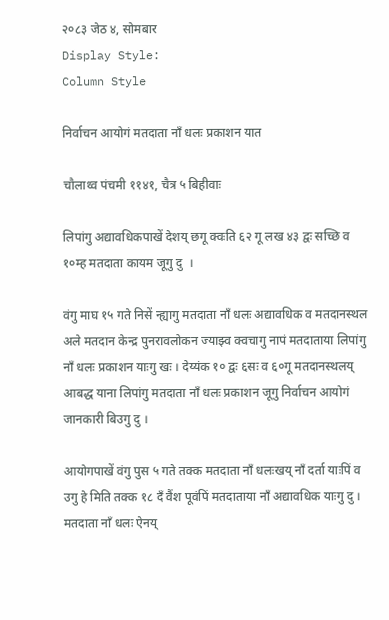२०८३ जेठ ४, सोमबार
Display Style:
Column Style

निर्वाचन आयोगं मतदाता नाँ धलः प्रकाशन यात

चौलाथ्व पंचमी ११४१, चैत्र ५ बिहीवाः

लिपांगु अद्यावधिकपाखें देशय् छगू क्वःति ६२ गू लख ४३ द्वः सच्छि व १०म्ह मतदाता कायम जूगु दु  ।

वंगु माघ १५ गते निसें न्ह्यागु मतदाता नाँ धलः अद्यावधिक व मतदानस्थल अले मतदान केन्द्र पुनरावलोकन ज्याझ्व क्वचागु नापं मतदाताया लिपांगु नाँ धलः प्रकाशन याःगु खः । देय्यंक १० द्वः ६सः व ६०गू मतदानस्थलय् आबद्ध याना लिपांगु मतदाता नाँ धलः प्रकाशन जूगु निर्वाचन आयोगं जानकारी बिउगु दु ।

आयोगपाखें वंगु पुस ५ गते तक्क मतदाता नाँ धलःखय् नाँ दर्ता याःपिं व उगु हे मिति तक्क १८ दँ वैंश पूवंपिं मतदाताया नाँ अद्यावधिक याःगु दु । मतदाता नाँ धलः ऐनय्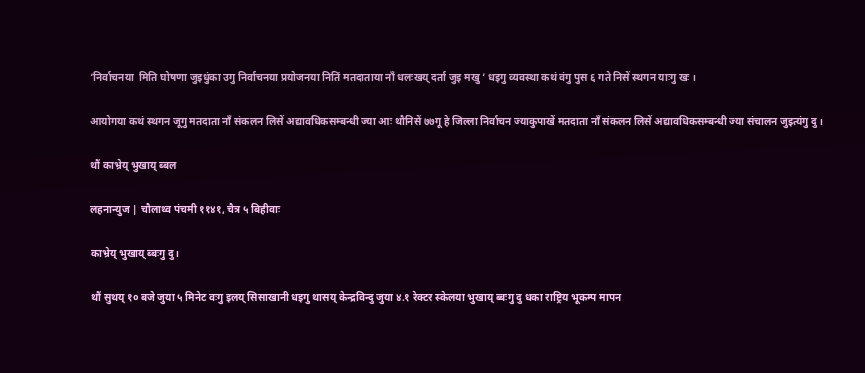‘निर्वाचनया  मिति घोषणा जुइधुंका उगु निर्वाचनया प्रयोजनया नितिं मतदाताया नाँ धलःखय् दर्ता जुइ मखु ’ धइगु व्यवस्था कथं वंगु पुस ६ गते निसें स्थगन याःगु खः ।

आयोगया कथं स्थगन जूगु मतदाता नाँ संकलन लिसें अद्यावधिकसम्बन्धी ज्या आः थौनिसें ७७गू हे जिल्ला निर्वाचन ज्याकुपाखें मतदाता नाँ संकलन लिसें अद्यावधिकसम्बन्धी ज्या संचालन जुइत्यंगु दु ।

थौं काभ्रेय् भुखाय् ब्बल

लहनान्युज | चौलाथ्व पंचमी ११४१, चैत्र ५ बिहीवाः

काभ्रेय् भुखाय् ब्बःगु दु।

थौं सुथय् १० बजे जुया ५ मिनेट वःगु इलय् सिसाखानी धइगु थासय् केन्द्रविन्दु जुया ४.१ रेक्टर स्केलया भुखाय् ब्बःगु दु धका राष्ट्रिय भूकम्प मापन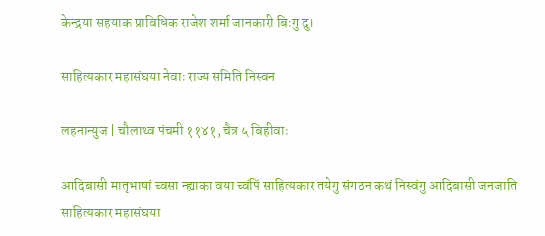केन्द्रया सहयाक प्राविधिक राजेश शर्मा जानकारी बिःगु दु।

साहित्यकार महासंघया नेवाः राज्य समिति निस्वन

लहनान्युज | चौलाथ्व पंचमी ११४१, चैत्र ५ बिहीवाः

आदिबासी मातृभाषां च्वसा न्ह्याका वया च्वंपिं साहित्यकार तयेगु संगठन कथं निस्वंगु आदिबासी जनजाति साहित्यकार महासंघया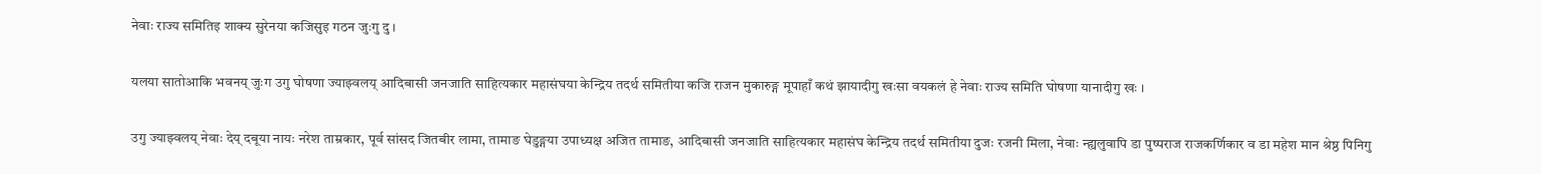नेवाः राज्य समितिइ शाक्य सुरेनया कजिसुइ गठन जुःगु दु ।

यलया सातोआकि भवनय् जुःग उगु घोषणा ज्याझ्वलय् आदिबासी जनजाति साहित्यकार महासंघया केन्द्रिय तदर्थ समितीया कजि राजन मुकारुङ्ग मूपाहाँ कथं झायादीगु खःसा वयकलं हे नेवाः राज्य समिति घोषणा यानादीगु खः ।

उगु ज्याझ्वलय् नेवाः देय् दबूया नायः नरेश ताम्रकार, पूर्व सांसद जितबीर लामा, तामाङ घेडुङ्गया उपाध्यक्ष अजित तामाङ, आदिबासी जनजाति साहित्यकार महासंघ केन्द्रिय तदर्थ समितीया दुजः रजनी मिला, नेवाः न्ह्यलुवापि डा पुष्पराज राजकर्णिकार व डा महेश मान श्रेष्ठ पिनिगु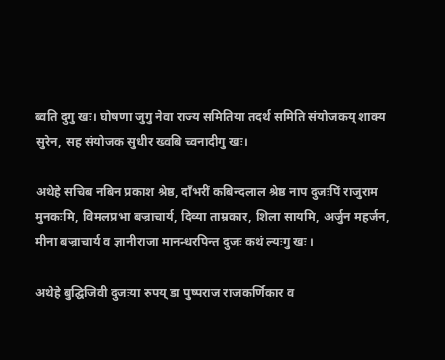ब्वति दुगु खः। घोषणा जुगु नेवा राज्य समितिया तदर्थ समिति संयोजकय् शाक्य सुरेन, सह संयोजक सुधीर ख्वबि च्वनादीगु खः।

अथेहे सचिब नबिन प्रकाश श्रेष्ठ, दाँभरीं कबिन्दलाल श्रेष्ठ नाप दुजःपिं राजुराम मुनकःमि, विमलप्रभा बज्राचार्य, दिव्या ताम्रकार, शिला सायमि, अर्जुन महर्जन, मीना बज्राचार्य व ज्ञानीराजा मानन्धरपिन्त दुजः कथं ल्यःगु खः ।

अथेहे बुद्घिजिवी दुजःया रुपय् डा पुष्पराज राजकर्णिकार व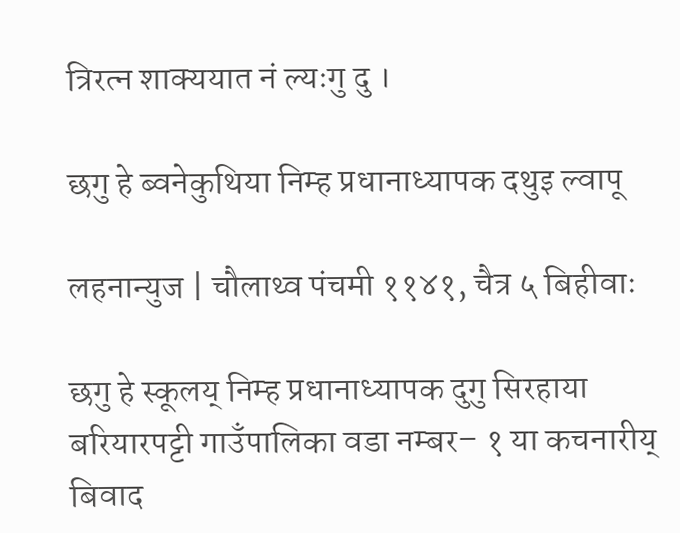त्रिरत्न शाक्ययात नं ल्यःगु दु ।

छगु हे ब्वनेकुथिया निम्ह प्रधानाध्यापक दथुइ ल्वापू

लहनान्युज | चौलाथ्व पंचमी ११४१, चैत्र ५ बिहीवाः

छगु हे स्कूलय् निम्ह प्रधानाध्यापक दुगु सिरहाया बरियारपट्टी गाउँपालिका वडा नम्बर– १ या कचनारीय् बिवाद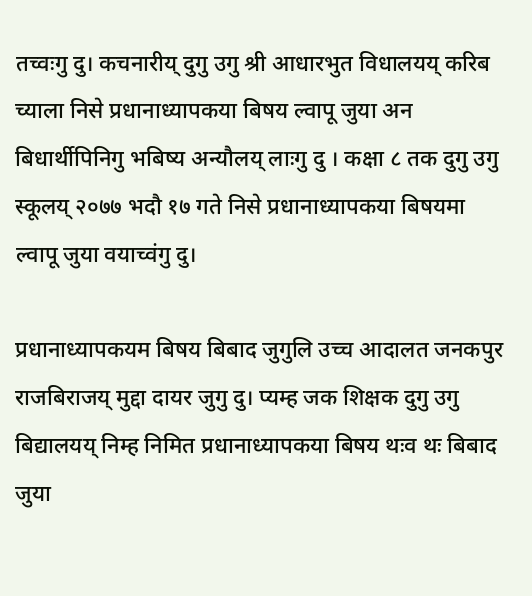तच्वःगु दु। कचनारीय् दुगु उगु श्री आधारभुत विधालयय् करिब च्याला निसे प्रधानाध्यापकया बिषय ल्वापू जुया अन बिधार्थीपिनिगु भबिष्य अन्यौलय् लाःगु दु । कक्षा ८ तक दुगु उगु स्कूलय् २०७७ भदौ १७ गते निसे प्रधानाध्यापकया बिषयमा ल्वापू जुया वयाच्वंगु दु।

प्रधानाध्यापकयम बिषय बिबाद जुगुलि उच्च आदालत जनकपुर राजबिराजय् मुद्दा दायर जुगु दु। प्यम्ह जक शिक्षक दुगु उगु बिद्यालयय् निम्ह निमित प्रधानाध्यापकया बिषय थःव थः बिबाद जुया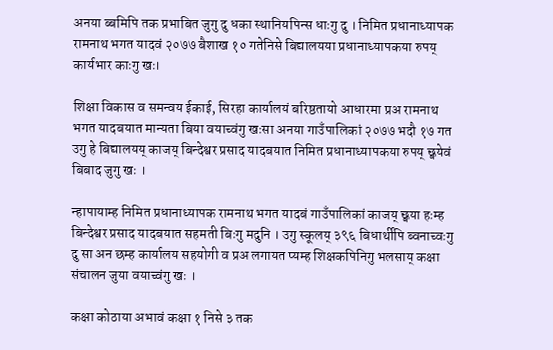अनया ब्बमिपि तक प्रभाबित जुगु दु धका स्थानियपिन्स धाःगु दु । निमित प्रधानाध्यापक रामनाथ भगत यादवं २०७७ बैशाख १० गतेनिसे बिद्यालयया प्रधानाध्यापकया रुपय् कार्यभार काःगु खः।

शिक्षा विकास व समन्वय ईकाई, सिरहा कार्यालयं बरिष्ठतायो आधारमा प्रअ रामनाथ भगत यादबयात मान्यता बिया वयाच्वंगु खःसा अनया गाउँपालिकां २०७७ भदौ १७ गत उगु हे बिद्यालयय् काजय् बिन्देश्वर प्रसाद यादबयात निमित प्रधानाध्यापकया रुपय् छ्वयेवं बिबाद जुगु खः ।

न्हापायाम्ह निमित प्रधानाध्यापक रामनाथ भगत यादबं गाउँपालिकां काजय् छ्वया हःम्ह बिन्देश्वर प्रसाद यादबयात सहमती बिःगु मदुनि । उगु स्कूलय् ३९६ बिधार्थीपि ब्वनाच्वःगु दु सा अन छम्ह कार्यालय सहयोगी व प्रअ लगायत प्यम्ह शिक्षकपिनिगु भलसाय् कक्षा संचालन जुया वयाच्वंगु खः ।

कक्षा कोठाया अभावं कक्षा १ निसे ३ तक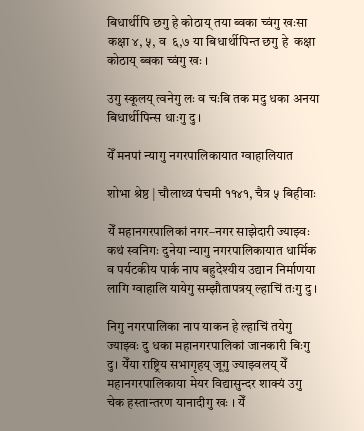बिधार्थीपि छगु हे कोठाय् तया ब्वका च्वंगु खःसा कक्षा ४, ५, व  ६,७ या बिधार्थीपिन्त छगु हे  कक्षा कोठाय् ब्बका च्वंगु खः ।

उगु स्कूलय् त्वनेगु लः व चःबि तक मदु धका अनया बिधार्थीपिन्स धाःगु दु ।

येँ मनपां न्यागु नगरपालिकायात ग्वाहालियात

शोभा श्रेष्ठ | चौलाथ्व पंचमी ११४१, चैत्र ५ बिहीवाः

येँ महानगरपालिकां नगर–नगर साझेदारी ज्याझ्वः कथं स्वनिगः दुनेया न्यागु नगरपालिकायात धार्मिक व पर्यटकीय पार्क नाप बहुदेश्यीय उद्यान निर्माणया लागि ग्वाहालि यायेगु सम्झौतापत्रय् ल्हाचिं तःगु दु ।

निगु नगरपालिका नाप याकन हे ल्हाचिं तयेगु ज्याझ्वः दु धका महानगरपालिकां जानकारी बिःगु दु। येँया राष्ट्रिय सभागृहय् जूगु ज्याझ्वलय् येँ महानगरपालिकाया मेयर विद्यासुन्दर शाक्यं उगु चेक हस्तान्तरण यानादीगु खः । येँ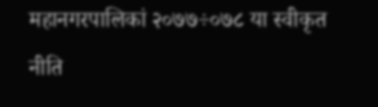महानगरपालिकां २०७७÷०७८ या स्वीकृत नीति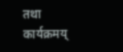तथा कार्यक्रमय्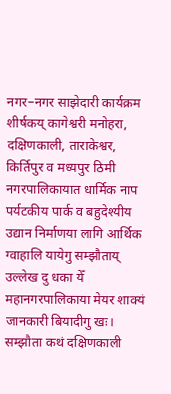नगर–नगर साझेदारी कार्यक्रम शीर्षकय् कागेश्वरी मनोहरा, दक्षिणकाली, ताराकेश्वर, किर्तिपुर व मध्यपुर ठिमी नगरपालिकायात धार्मिक नाप पर्यटकीय पार्क व बहुदेश्यीय उद्यान निर्माणया लागि आर्थिक ग्वाहालि यायेगु सम्झौताय् उल्लेख दु धका येँ महानगरपालिकाया मेयर शाक्यं जानकारी बियादीगु खः। सम्झौता कथं दक्षिणकाली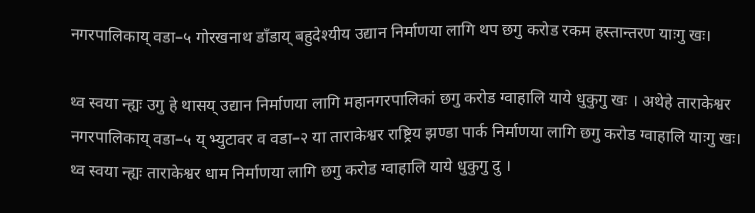नगरपालिकाय् वडा–५ गोरखनाथ डाँडाय् बहुदेश्यीय उद्यान निर्माणया लागि थप छगु करोड रकम हस्तान्तरण याःगु खः।

थ्व स्वया न्ह्यः उगु हे थासय् उद्यान निर्माणया लागि महानगरपालिकां छगु करोड ग्वाहालि याये धुकुगु खः । अथेहे ताराकेश्वर नगरपालिकाय् वडा–५ य् भ्युटावर व वडा–२ या ताराकेश्वर राष्ट्रिय झण्डा पार्क निर्माणया लागि छगु करोड ग्वाहालि याःगु खः। थ्व स्वया न्ह्यः ताराकेश्वर धाम निर्माणया लागि छगु करोड ग्वाहालि याये धुकुगु दु ।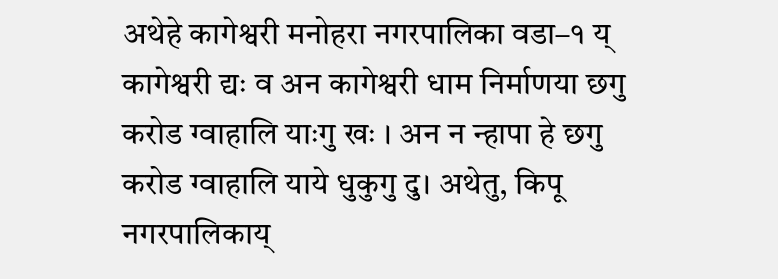अथेहे कागेश्वरी मनोहरा नगरपालिका वडा–१ य् कागेश्वरी द्यः व अन कागेश्वरी धाम निर्माणया छगु करोड ग्वाहालि याःगु खः । अन न न्हापा हे छगु करोड ग्वाहालि याये धुकुगु दु। अथेतु, किपू नगरपालिकाय्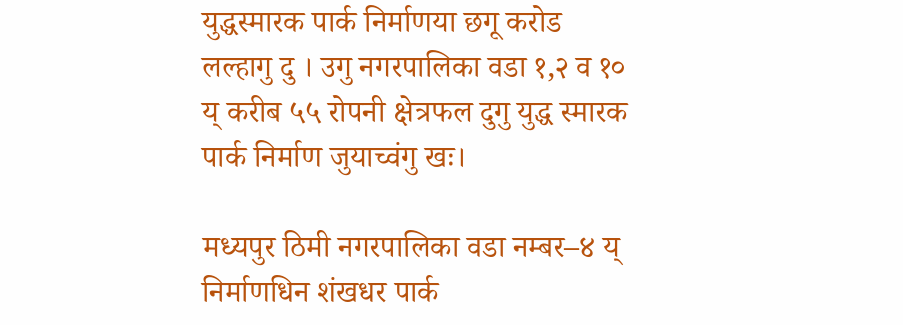युद्धस्मारक पार्क निर्माणया छगू करोड लल्हागु दु । उगु नगरपालिका वडा १,२ व १० य् करीब ५५ रोपनी क्षेत्रफल दुगु युद्ध स्मारक पार्क निर्माण जुयाच्वंगु खः।

मध्यपुर ठिमी नगरपालिका वडा नम्बर–४ य् निर्माणधिन शंखधर पार्क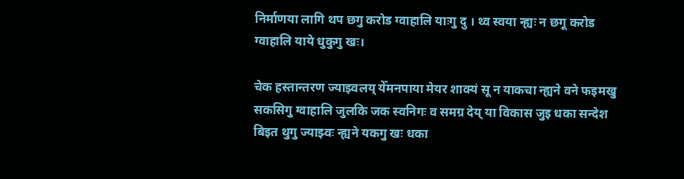निर्माणया लागि थप छगु करोड ग्वाहालि याःगु दु । थ्व स्वया न्ह्यः न छगू करोड ग्वाहालि याये धुकुगु खः।

चेक हस्तान्तरण ज्याझ्वलय् येँमनपाया मेयर शाक्यं सू न याकचा न्ह्यने वने फइमखु सकसिगु ग्वाहालि जुलकि जक स्वनिगः व समग्र देय् या विकास जुइ धका सन्देश बिइत थुगु ज्याझ्वः न्ह्यने यकगु खः धका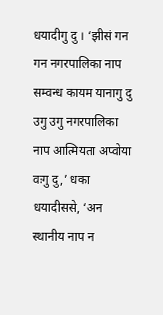धयादीगु दु । ‘झीसं गन गन नगरपालिका नाप सम्वन्ध कायम यानागु दु उगु उगु नगरपालिका नाप आत्मियता अप्वोया वःगु दु,’ धका धयादीससे, ‘अन स्थानीय नाप न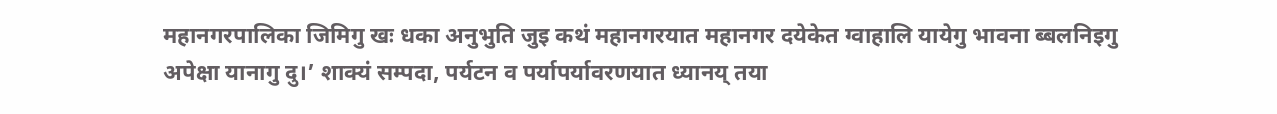महानगरपालिका जिमिगु खः धका अनुभुति जुइ कथं महानगरयात महानगर दयेकेत ग्वाहालि यायेगु भावना ब्बलनिइगु अपेक्षा यानागु दु।’ शाक्यं सम्पदा, पर्यटन व पर्यापर्यावरणयात ध्यानय् तया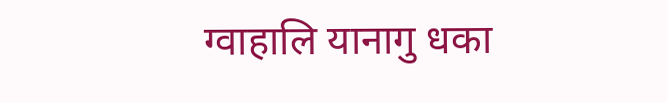ग्वाहालि यानागु धका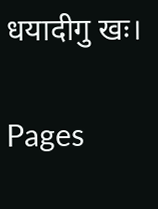धयादीगु खः।

Pages